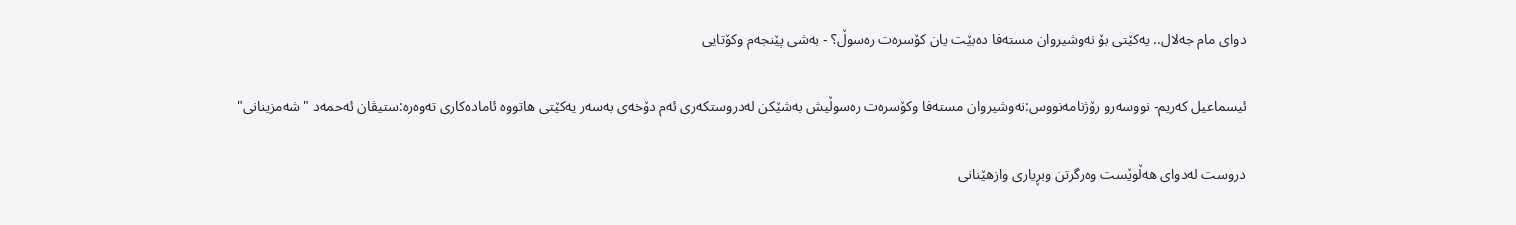دوای مام جه‌لال.. یه‌كێتی بۆ نه‌وشیروان مسته‌فا ده‌بێت یان كۆسره‌ت ره‌سوڵ؟ - به‌شی پێنجه‌م وكۆتایی

ئیسماعیل كه‌ریم- نووسه‌رو رۆژنامه‌نووس:نه‌وشیروان مسته‌فا وكۆسره‌ت ره‌سوڵیش به‌شێكن له‌دروستكه‌ری ئه‌م دۆخه‌ی به‌سه‌ر یه‌كێتی هاتووه‌ ئاماده‌كاری ته‌وه‌ره‌:ستیڤان ئه‌حمه‌د "شه‌مزینانی"

دروست له‌دوای هه‌ڵوێست وه‌رگرتن وبڕیاری وازهێنانی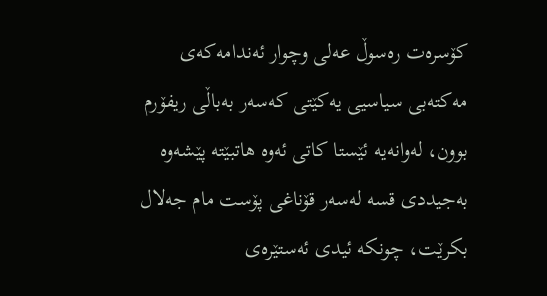كۆسره‌ت ره‌سوڵ عه‌لی وچوار ئه‌ندامه‌كه‌ی مه‌كته‌بی سیاسیی یه‌كێتی كه‌سه‌ر به‌باڵی ریفۆرم بوون، له‌وانه‌یه‌ ئێستا كاتی ئه‌وه‌ هاتبێته‌ پێشه‌وه‌ به‌جیددی قسه‌ له‌سه‌ر قۆناغی پۆست مام جه‌لال بكرێت، چونكه‌ ئیدی ئه‌ستێره‌ی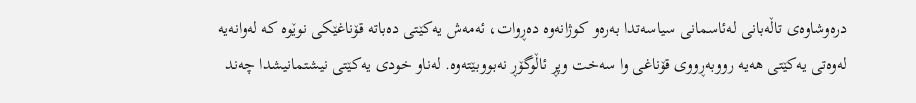دره‌وشاوه‌ی تاڵه‌بانی له‌ئاسمانی سیاسه‌تدا به‌ره‌و كوژانه‌وه‌ ده‌ڕوات، ئه‌مه‌ش یه‌كێتی ده‌باته‌ قۆناغێكی نوێوه‌ كه‌ له‌وانه‌یه‌ له‌وه‌تی یه‌كێتی هه‌یه‌ رووبه‌ڕووی قۆناغی وا سه‌خت وپڕ ئاڵوگۆڕ نه‌بووبێته‌وه‌. له‌ناو خودی یه‌كێتی نیشتمانیشدا چه‌ند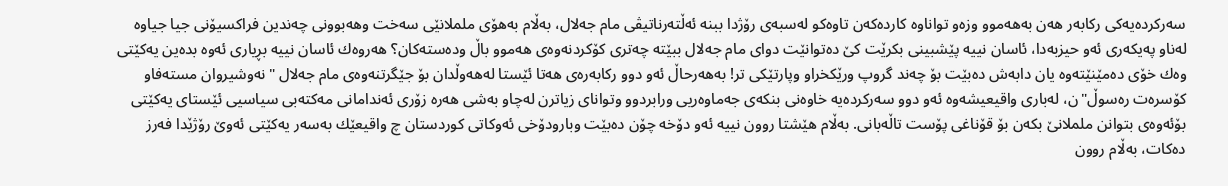سه‌ركرده‌یه‌كی ركابه‌ر هه‌ن به‌هه‌موو وزه‌و تواناوه‌ كارده‌كه‌ن تاوه‌كو له‌سبه‌ی رۆژدا ببنه‌ ئه‌ڵته‌رناتیڤی مام جه‌لال، به‌ڵام به‌هۆی ململانێی سه‌خت وهه‌بوونی چه‌ندین فراكسیۆنی جیا جیاوه‌ له‌ناو په‌یكه‌ری ئه‌و حیزبه‌دا، ئاسان نییه‌ پێشبینی بكرێت كێ ده‌توانێت دوای مام جه‌لال ببێته‌ چه‌تری كۆكردنه‌وه‌ی هه‌موو باڵ وده‌سته‌كان؟ هه‌روه‌ك ئاسان نییه‌ بڕیاری ئه‌وه‌ بده‌ین یه‌كێتی وه‌ك خۆی ده‌مێنێته‌وه‌ یان دابه‌ش ده‌بێت بۆ چه‌ند گروپ ورێكخراو وپارتێكی تر! به‌هه‌رحاڵ ئه‌و دوو ركابه‌ره‌ی هه‌تا ئێستا له‌هه‌وڵدان بۆ جێگرتنه‌وه‌ی مام جه‌لال "نه‌وشیروان مسته‌فاو كۆسره‌ت ره‌سوڵ"ن، له‌باری واقیعیشه‌وه‌ ئه‌و دوو سه‌ركرده‌یه‌ خاوه‌نی بنكه‌ی جه‌ماوه‌ریی ورابردوو وتوانای زیاترن له‌چاو به‌شی هه‌ره‌ زۆری ئه‌ندامانی مه‌كته‌بی سیاسیی ئێستای یه‌كێتی بۆئه‌وه‌ی بتوانن ململانێ بكه‌ن بۆ قۆناغی پۆست تاڵه‌بانی. به‌ڵام هێشتا روون نییه‌ ئه‌و دۆخه‌ چۆن ده‌بێت وبارودۆخی ئه‌وكاتی كوردستان چ واقیعێك به‌سه‌ر یه‌كێتی ئه‌وێ رۆژێدا فه‌رز ده‌كات، به‌ڵام روون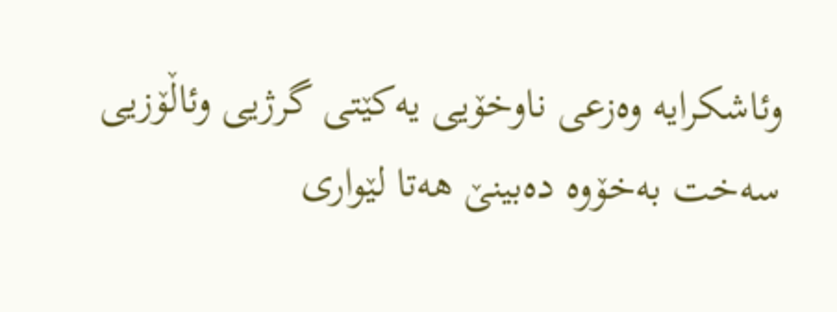وئاشكرایه‌ وه‌زعی ناوخۆیی یه‌كێتی گرژیی وئاڵۆزیی سه‌خت به‌خۆوه‌ ده‌بینێ هه‌تا لێواری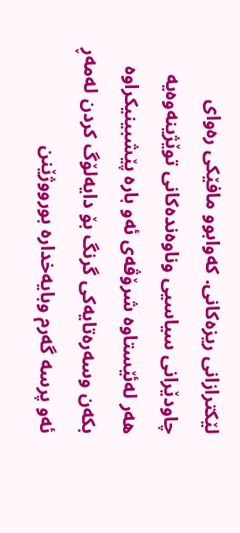لێكترازانی ریزه‌كانی. كه‌وابوو مافێكی ره‌وای چاودێرانی سیاسیی وناوه‌نده‌كانی توێژینه‌وه‌یه‌ هه‌ر له‌ئێستاوه‌ شرۆڤه‌ی ئه‌و باره‌ پێشبینیكراوه‌ بكه‌ن وسه‌ره‌تایه‌كی گرنگ بۆ دایه‌لۆگ كردن له‌مه‌ڕ ئه‌و پرسه‌ گه‌رم وبایه‌خداره‌ بورووژێنن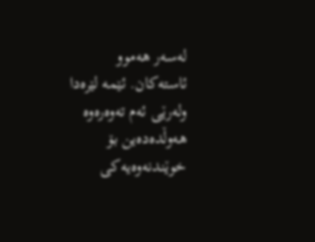له‌سه‌ر هه‌موو ئاسته‌كان. ئێمه‌ لێره‌دا وله‌رێی ئه‌م ته‌وه‌ره‌وه‌ هه‌وڵده‌ده‌ین بۆ خوێندنه‌وه‌یه‌كی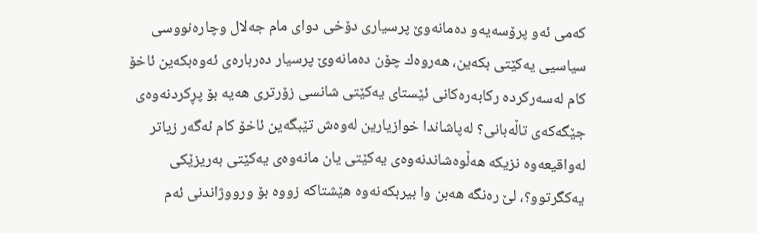كه‌می ئه‌و پرۆسه‌یه‌و ده‌مانه‌وێ پرسیاری دۆخی دوای مام جه‌لال وچاره‌نووسی سیاسیی یه‌كێتی بكه‌ین، هه‌روه‌ك چۆن ده‌مانه‌وێ پرسیار ده‌رباره‌ی ئه‌وه‌بكه‌ین ئاخۆ كام له‌سه‌ركرده‌ ركابه‌ره‌كانی ئێستای یه‌كێتی شانسی زۆرتری هه‌یه‌ بۆ پڕكردنه‌وه‌ی جێگه‌كه‌ی تاڵه‌بانی؟ له‌پاشاندا خوازیارین له‌وه‌ش تێبگه‌ین ئاخۆ كام ئه‌گه‌ر زیاتر له‌واقیعه‌وه‌ نزیكه‌ هه‌ڵوه‌شاندنه‌وه‌ی یه‌كێتی یان مانه‌وه‌ی یه‌كێتی به‌ریزێكی یه‌كگرتوو؟، لێ ره‌نگه‌ هه‌بن وا بیربكه‌نه‌وه‌ هێشتاكه‌ زووه‌ بۆ ورووژاندنی ئه‌م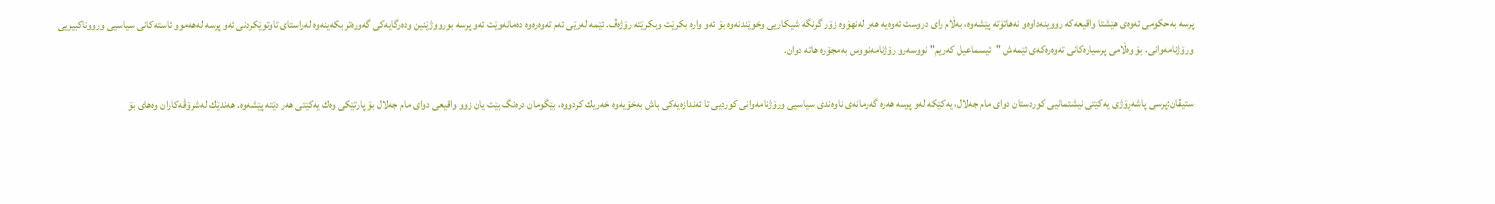پرسه‌ به‌حكومی ئه‌وه‌ی هێشتا واقیعه‌كه‌ رووینه‌داوه‌و نه‌هاتۆته‌ پێشه‌وه‌، به‌ڵام رای دروست ئه‌وه‌یه‌ هه‌ر له‌نهۆوه‌ زۆر گرنگه‌ شیكاریی وخوێندنه‌وه‌ بۆ ئه‌و واره‌ بكرێت وبكرێته‌ رۆژه‌ڤ. ئێمه‌ له‌رێی ئه‌م ته‌وه‌ره‌وه‌ ده‌مانه‌وێت ئه‌و پرسه‌ بورووژێنین وده‌رگایه‌كی گه‌وره‌تر بكه‌ینه‌وه‌ له‌راستای تاوتوێكردنی ئه‌و پرسه‌ له‌هه‌موو ئاسته‌كانی سیاسیی ورووناكبیریی ورۆژنامه‌وانی. بۆ وه‌ڵامی پرسیاره‌كانی ته‌وه‌ره‌كه‌ی ئێمه‌ش "ئیسماعیل كه‌ریم" نووسه‌رو رۆژنامه‌نووس به‌مجۆره‌ هاته‌ دوان.

ستیڤان:پرسی پاشه‌ڕۆژی یه‌كێتی نیشتمانیی كوردستان دوای مام جه‌لال، یه‌كێكه‌ له‌و پرسه‌ هه‌ره‌ گه‌رمانه‌ی ناوه‌ندی سیاسیی ورۆژنامه‌وانی كوردیی تا ئه‌ندازه‌یه‌كی باش به‌خۆیه‌وه‌ خه‌ریك كردووه‌، بێگومان دره‌نگ بێت یان زوو واقیعی دوای مام جه‌لال بۆ پارتێكی وه‌ك یه‌كێتی هه‌ر دێته‌ پێشه‌وه‌. هه‌ندێك له‌شرۆڤه‌كاران وه‌های بۆ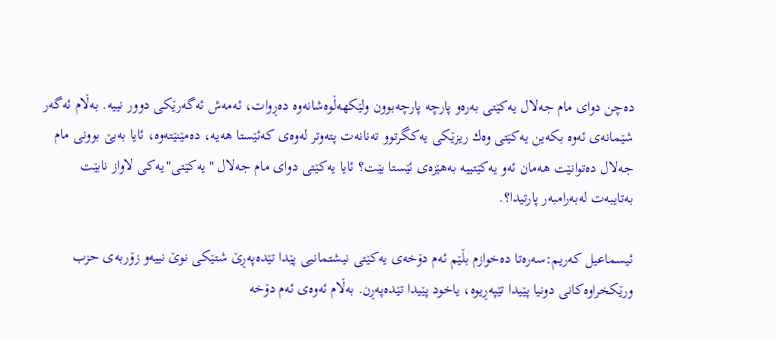ده‌چن دوای مام جه‌لال یه‌كێتی به‌ره‌و پارچه‌ پارچه‌بوون ولێكهه‌ڵوه‌شانه‌وه‌ ده‌ڕوات، ئه‌مه‌ش ئه‌گه‌رێكی دوور نییه‌. به‌ڵام ئه‌گه‌ر شێمانه‌ی ئه‌وه‌ بكه‌ین یه‌كێتی وه‌ك ریزێكی یه‌كگرتوو ته‌نانه‌ت پته‌وتر له‌وه‌ی كه‌ئێستا هه‌یه‌، ده‌مێنێته‌وه‌، ئایا به‌بێ بوونی مام جه‌لال ده‌توانێت هه‌مان ئه‌و یه‌كێتییه‌ به‌هێزه‌ی ئێستا بێت؟ ئایا یه‌كێتی دوای مام جه‌لال "یه‌كێتی"یه‌كی لاواز نابێت به‌تایبه‌ت له‌به‌رامبه‌ر پارتیدا؟.

ئیسماعیل كه‌ریم:سه‌ره‌تا ده‌خوازم بڵێم ئه‌م دۆخه‌ی یه‌كێتی نیشتمانیی پێدا تێده‌په‌ڕێ شتێكی نوێ نییه‌و زۆربه‌ی حزب ورێكخراوه‌كانی دونیا پێیدا تێپه‌ڕیوه‌، یاخود پێیدا تێده‌په‌ڕن. به‌ڵام ئه‌وه‌ی ئه‌م دۆخه‌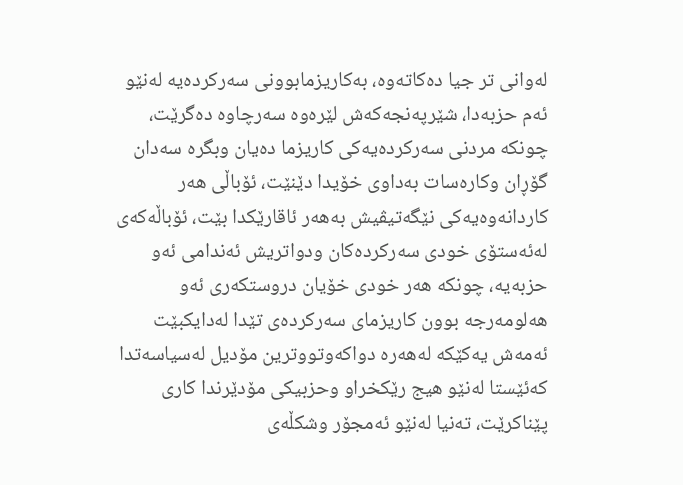له‌وانی تر جیا ده‌كاته‌وه‌، به‌كاریزمابوونی سه‌ركرده‌یه‌ له‌نێو ئه‌م حزبه‌دا، شێرپه‌نجه‌كه‌ش لێره‌وه‌ سه‌رچاوه‌ ده‌گرێت، چونكه‌ مردنی سه‌ركرده‌یه‌كی كاریزما ده‌یان وبگره‌ سه‌دان گۆڕان وكاره‌سات به‌داوی خۆیدا دێنێت، ئۆباڵی هه‌ر كاردانه‌وه‌یه‌كی نێگه‌تیڤیش به‌هه‌ر ئاقارێكدا بێت، ئۆباڵه‌كه‌ی له‌ئه‌ستۆی خودی سه‌ركرده‌كان ودواتریش ئه‌ندامی ئه‌و حزبه‌یه‌، چونكه‌ هه‌ر خودی خۆیان دروستكه‌ری ئه‌و هه‌لومه‌رجه‌ بوون كاریزمای سه‌ركرده‌ی تێدا له‌دایكبێت ئه‌مه‌ش یه‌كێكه‌ له‌هه‌ره‌ دواكه‌وتووترین مۆدیل له‌سیاسه‌تدا كه‌ئێستا له‌نێو هیج رێكخراو وحزبیكی مۆدێرندا كاری پێناكرێت، ته‌نیا له‌نێو ئه‌مجۆر وشكڵه‌ی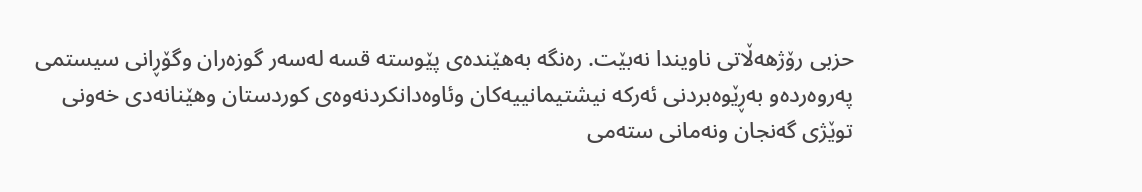حزبی رۆژهه‌ڵاتی ناویندا نه‌بێت. ره‌نگه‌ به‌هێنده‌ی پێوسته‌ قسه‌ له‌سه‌ر گوزه‌ران وگۆڕانی سیستمی په‌روه‌رده‌و به‌ڕێوه‌بردنی ئه‌ركه‌ نیشتیمانییه‌كان وئاوه‌دانكردنه‌وه‌ی كوردستان وهێنانه‌دی خه‌ونی توێژی گه‌نجان ونه‌مانی سته‌می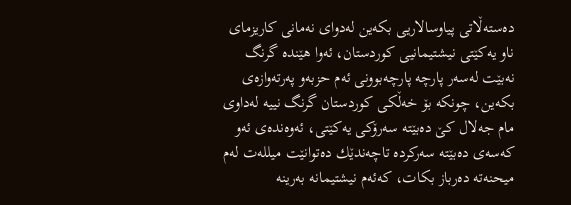ده‌سته‌ڵاتی پیاوسالاریی بكه‌ین له‌دوای نه‌مانی كاریزمای ناو یه‌كێتی نیشتیمانیی كوردستان، ئه‌وا هێنده‌ گرنگ نه‌بێت له‌سه‌ر پارچه‌ پارچه‌بوونی ئه‌م حزبه‌و په‌رته‌وازه‌ی بكه‌ین، چونكه‌ بۆ خه‌ڵكی كوردستان گرنگ نییه‌ له‌داوی مام جه‌لال كێ ده‌بێته‌ سه‌رۆكی یه‌كێتی، ئه‌وه‌نده‌ی ئه‌و كه‌سه‌ی ده‌بێته‌ سه‌ركرده‌ تاچه‌ندێك ده‌توانێت میلله‌ت له‌م میحنه‌ته‌ ده‌رباز بكات، كه‌ئه‌م نیشتیمانه‌ به‌رینه‌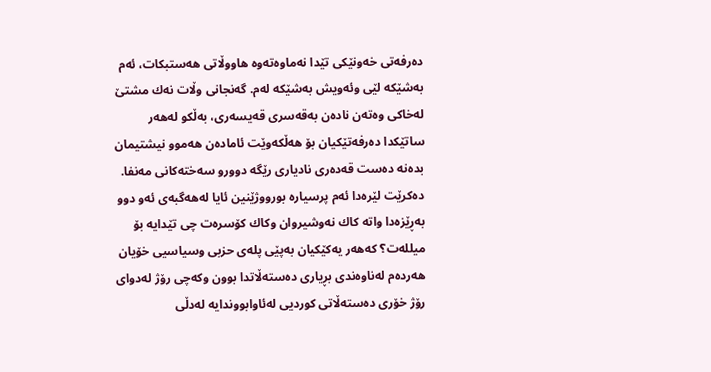ده‌رفه‌تی خه‌ونێكی تێدا نه‌ماوه‌ته‌وه‌ هاووڵاتی هه‌ستبكات، ئه‌م به‌شێكه‌ لێی وئه‌ویش به‌شێكه‌ له‌م. گه‌نجانی وڵات نه‌ك مشتێ له‌خاكی وه‌ته‌ن ناده‌ن به‌قه‌سری قه‌یسه‌ری، به‌ڵكو له‌هه‌ر ساتێكدا ده‌رفه‌تێكیان بۆ هه‌ڵكه‌وێت ئاماده‌ن هه‌موو نیشتیمان بده‌نه‌ ده‌ست قه‌ده‌ری نادیاری رێگه‌ دوورو سه‌خته‌كانی مه‌نفا. ده‌كرێت لێره‌دا ئه‌م پرسیاره‌ بورووژێنین ئایا له‌هه‌گبه‌ی ئه‌و دوو به‌ڕێزه‌دا واته‌ كاك نه‌وشیروان وكاك كۆسره‌ت چی تێدایه‌ بۆ میلله‌ت؟ كه‌هه‌ر یه‌كێكیان به‌پێی پله‌ی حزبی وسیاسیی خۆیان هه‌رده‌م له‌ناوه‌ندی بڕیاری ده‌سته‌ڵاتدا بوون وكه‌چی رۆژ له‌دوای رۆژ خۆری ده‌سته‌ڵاتی كوردیی له‌ئاوابووندایه‌ له‌دڵی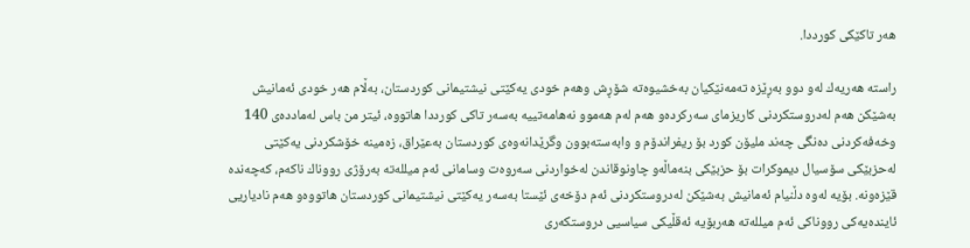هه‌ر تاكێكی كورددا.

راسته‌ هه‌ریه‌ك له‌و دوو به‌ڕێزه‌ ته‌مه‌نێكیان به‌خشیوه‌ته‌ شۆڕش وهه‌م خودی یه‌كێتی نیشتیمانی كوردستان، به‌ڵام هه‌ر خودی ئه‌مانیش به‌شێكن هه‌م له‌دروستكردنی كاریزمای سه‌ركرده‌و هه‌م له‌م هه‌موو نه‌هامه‌تییه‌ به‌سه‌ر تاكی كورددا هاتووه‌، ئیتر من باس له‌مادده‌ی 140 وخه‌فه‌كردنی ده‌نگی چه‌ند ملیۆن كورد بۆ ریفراندۆم و وابه‌سته‌بوون وگرێدانه‌وه‌ی كوردستان به‌عێراق، زه‌مینه‌ خۆشكردنی یه‌كێتی له‌حزبێكی سۆسیال دیموكرات بۆ حزبێكی بنه‌ماڵه‌و چاونوقاندن له‌خواردنی سه‌روه‌ت وسامانی ئه‌م میلله‌ته‌ به‌رۆژی رووناك ناكه‌م، كه‌چه‌نده‌ قێزه‌ونه‌. بۆیه‌ له‌وه‌ دڵنیام ئه‌مانیش به‌شێكن له‌دروستكردنی ئه‌م دۆخه‌ی ئێستا به‌سه‌ر یه‌كێتی نیشتیمانی كوردستان هاتووه‌و هه‌م نادیاریی ئاینده‌یه‌كی رووناكی ئه‌م میلله‌ته‌ هه‌ربۆیه‌ ئه‌قڵیكی سیاسیی دروستكه‌ری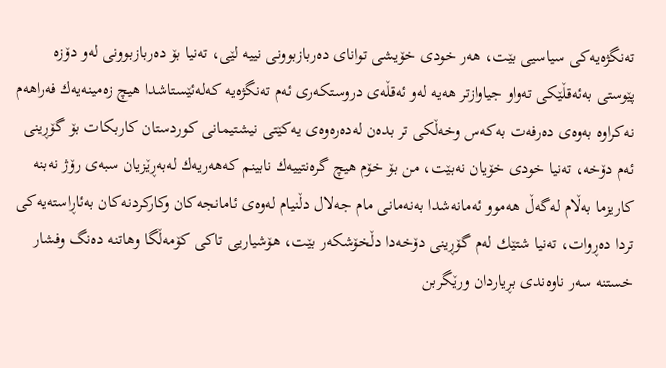ته‌نگژه‌یه‌كی سیاسیی بێت، هه‌ر خودی خۆیشی توانای ده‌ربازبوونی نییه‌ لێی، ته‌نیا بۆ ده‌ربازبوونی له‌و دۆزه‌ پێوستی به‌ئه‌قڵێكی ته‌واو جیاوازتر هه‌یه‌ له‌و ئه‌قڵه‌ی دروستكه‌ری ئه‌م ته‌نگژه‌یه‌ كه‌له‌ئێستاشدا هیچ زه‌مینه‌یه‌ك فه‌راهه‌م نه‌كراوه‌ به‌وه‌ی ده‌رفه‌ت به‌كه‌س وخه‌ڵكی تر بده‌ن له‌ده‌ره‌وه‌ی یه‌كێتی نیشتیمانی كوردستان كاربكات بۆ گۆڕینی ئه‌م دۆخه‌، ته‌نیا خودی خۆیان نه‌بێت، من بۆ خۆم هیچ گره‌نتییه‌ك نابینم كه‌هه‌ریه‌ك له‌به‌ڕێزیان سبه‌ی رۆژ نه‌بنه‌ كاریزما به‌ڵام له‌گه‌ڵ هه‌موو ئه‌مانه‌شدا به‌نه‌مانی مام جه‌لال دڵنیام له‌وه‌ی ئامانجه‌كان وكاركردنه‌كان به‌ئاڕاسته‌یه‌كی تردا ده‌ڕوات، ته‌نیا شتێك له‌م گۆڕینی دۆخه‌دا دڵخۆشكه‌ر بێت، هۆشیاریی تاكی كۆمه‌ڵگا وهاتنه‌ ده‌نگ وفشار خستنه‌ سه‌ر ناوه‌ندی بڕیاردان ورێگربن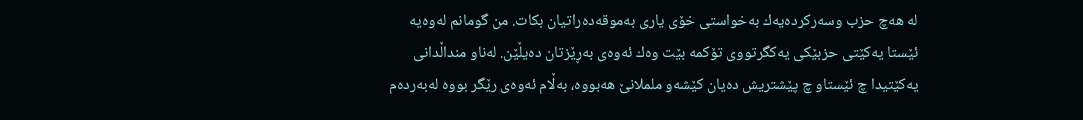له‌ هه‌چ حزب وسه‌ركرده‌یه‌ك به‌خواستی خۆی یاری به‌موقه‌ده‌راتیان بكات. من گومانم له‌وه‌یه‌ ئێستا یه‌كێتی حزبێكی یه‌كگرتووی تۆكمه‌ بێت وه‌ك ئه‌وه‌ی به‌ڕێزتان ده‌یڵێن. له‌ناو منداڵدانی یه‌كێتیدا چ ئێستاو چ پێشتریش ده‌یان كێشه‌و ململانێ هه‌بووه‌، به‌ڵام ئه‌وه‌ی رێگر بووه‌ له‌به‌رده‌م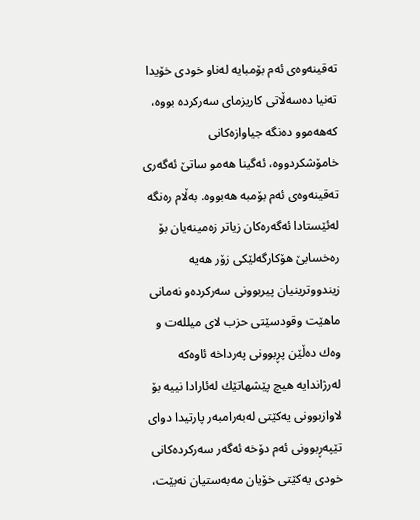ته‌قینه‌وه‌ی ئه‌م بۆمبایه‌ له‌ناو خودی خۆیدا ته‌نیا ده‌سه‌ڵاتی كاریزمای سه‌ركرده‌ بووه‌، كه‌هه‌موو ده‌نگه‌ جیاوازه‌كانی خامۆشكردووه‌، ئه‌گینا هه‌مو ساتێ ئه‌گه‌ری ته‌قینه‌وه‌ی ئه‌م بۆمبه‌ هه‌بووه‌. به‌ڵام ره‌نگه‌ له‌ئێستادا ئه‌گه‌ره‌كان زیاتر زه‌مینه‌یان بۆ ره‌خسابێ هۆكارگه‌لێكی زۆر هه‌یه‌ زیندووترینیان پیربوونی سه‌ركرده‌و نه‌مانی ماهێت وقودسێتی حزب لای میلله‌ت و وه‌ك ده‌ڵێن پڕبوونی په‌رداخه‌ ئاوه‌كه‌ له‌رژاندایه‌ هیچ پێشهاتێك له‌ئارادا نییه‌ بۆ لاوازبوونی یه‌كێتی له‌به‌رامبه‌ر پارتیدا دوای تێپه‌ڕبوونی ئه‌م دۆخه‌ ئه‌گه‌ر سه‌ركرده‌كانی خودی یه‌كێتی خۆیان مه‌به‌ستیان نه‌بێت،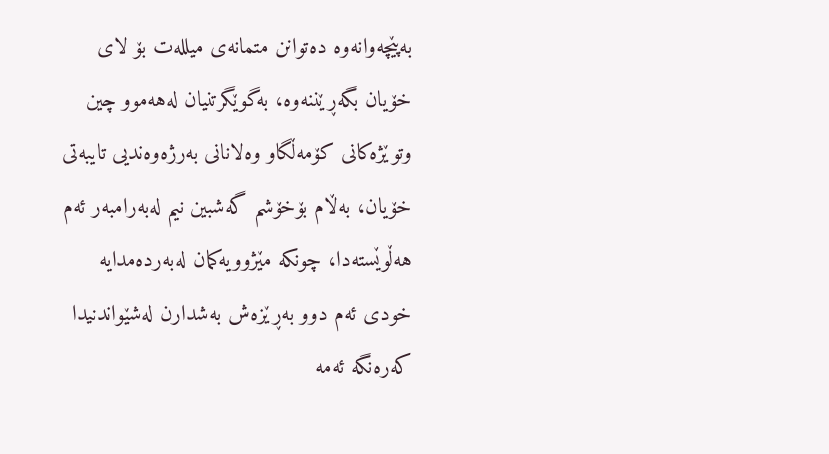به‌پێچه‌وانه‌وه‌ ده‌توانن متمانه‌ی میلله‌ت بۆ لای خۆیان بگه‌ڕێننه‌وه‌، به‌گوێگرتنیان له‌هه‌موو چین وتوێژه‌كانی كۆمه‌ڵگاو وه‌لانانی به‌رژه‌وه‌ندیی تایبه‌تی خۆیان، به‌ڵام بۆخۆشم گه‌شبین نیم له‌به‌رامبه‌ر ئه‌م هه‌ڵوێسته‌دا، چونكه‌ مێژوویه‌كمان له‌به‌رده‌مدایه‌ خودی ئه‌م دوو به‌ڕێزه‌ش به‌شدارن له‌شێواندنیدا كه‌ره‌نگه‌ ئه‌مه‌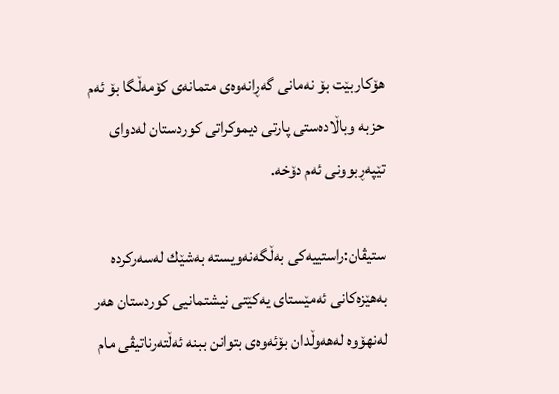هۆكاربێت بۆ نه‌مانی گه‌ڕانه‌وه‌ی متمانه‌ی كۆمه‌ڵگا بۆ ئه‌م حزبه‌ وباڵاده‌ستی پارتی دیموكراتی كوردستان له‌دوای تێپه‌ڕبوونی ئه‌م دۆخه‌.

ستیڤان:راستییه‌كی به‌ڵگه‌نه‌ویسته‌ به‌شێك له‌سه‌ركرده‌ به‌هێزه‌كانی ئه‌مێستای یه‌كێتی نیشتمانیی كوردستان هه‌ر له‌نهۆوه‌ له‌هه‌وڵدان بۆئه‌وه‌ی بتوانن ببنه‌ ئه‌ڵته‌رناتیڤی مام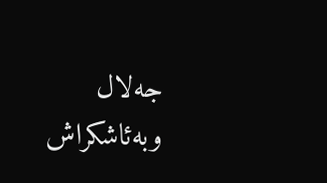جه‌لال وبه‌ئاشكراش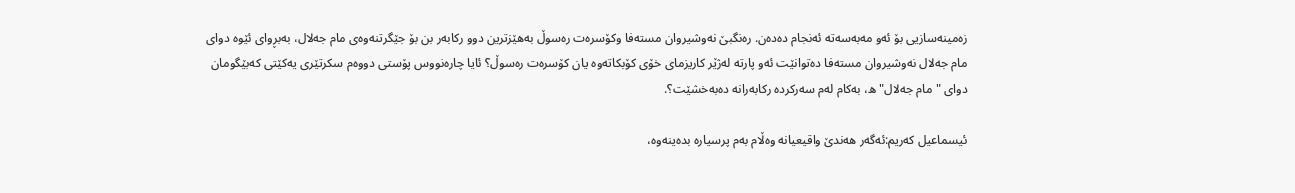زه‌مینه‌سازیی بۆ ئه‌و مه‌به‌سه‌ته‌ ئه‌نجام ده‌ده‌ن. ره‌نگبێ نه‌وشیروان مسته‌فا وكۆسره‌ت ره‌سوڵ به‌هێزترین دوو ركابه‌ر بن بۆ جێگرتنه‌وه‌ی مام جه‌لال، به‌بڕوای ئێوه‌ دوای مام جه‌لال نه‌وشیروان مسته‌فا ده‌توانێت ئه‌و پارته‌ له‌ژێر كاریزمای خۆی كۆبكاته‌وه‌ یان كۆسره‌ت ره‌سوڵ؟ ئایا چاره‌نووس پۆستی دووه‌م سكرتێری یه‌كێتی كه‌بێگومان دوای "مام جه‌لال"ه‌، به‌كام له‌م سه‌ركرده‌ ركابه‌رانه‌ ده‌به‌خشێت؟.

ئیسماعیل كه‌ریم:ئه‌گه‌ر هه‌ندێ واقیعیانه‌ وه‌ڵام به‌م پرسیاره‌ بده‌ینه‌وه‌،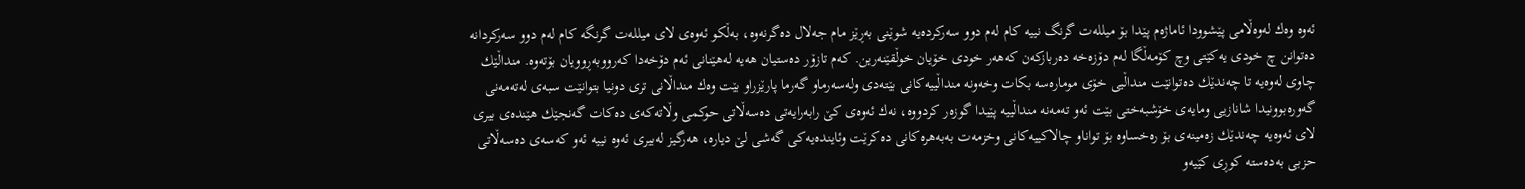ئه‌وه‌ وه‌ك له‌وه‌ڵامی پێشوودا ئاماژه‌م پێدا بۆ میلله‌ت گرنگ نییه‌ كام له‌م دوو سه‌ركرده‌یه‌ شوێنی به‌ڕێز مام جه‌لال ده‌گرنه‌وه‌، به‌ڵكو ئه‌وه‌ی لای میلله‌ت گرنگه‌ كام له‌م دوو سه‌ركردانه‌ ده‌توانن چ خودی یه‌كێتی وچ كۆمه‌ڵگا له‌م دۆزه‌خه‌ ده‌ربازكه‌ن كه‌هه‌ر خودی خۆیان خوڵقێنه‌رین. كه‌م تازۆر ده‌ستیان هه‌یه‌ له‌هێنانی ئه‌م دۆخه‌دا كه‌رووبه‌ڕوویان بۆته‌وه‌. منداڵێك چاوی له‌وه‌یه‌ تا چه‌ندێك ده‌توانێت منداڵیی خۆی موماره‌سه‌ بكات وخه‌ونه‌ منداڵییه‌كانی بێته‌دی وله‌سه‌رماو گه‌رما پارێزراو بێت وه‌ك منداڵانی تری دونیا بتوانێت سبه‌ی له‌ته‌مه‌نی گه‌وره‌بوونیدا شانازیی ومایه‌ی خۆشبه‌ختی بێت ئه‌و ته‌مه‌نه‌ منداڵییه‌ پێیدا گوزه‌ر كردووه‌، نه‌ك ئه‌وه‌ی كێ رابه‌رایه‌تی ده‌سه‌ڵاتی حوكمی وڵاته‌كه‌ی ده‌كات گه‌نجێك هێنده‌ی بیری لای ئه‌وه‌یه‌ چه‌ندێك زه‌مینه‌ی بۆ ره‌خساوه‌ بۆ تواناو چالاكییه‌كانی وخزمه‌ت به‌به‌هره‌كانی ده‌كرێت وئاینده‌یه‌كی گه‌شی لێ دیاره‌، هه‌رگیز له‌بیری ئه‌وه‌ نییه‌ ئه‌و كه‌سه‌ی ده‌سه‌ڵاتی حزبی به‌ده‌سته‌ كوڕی كێیه‌و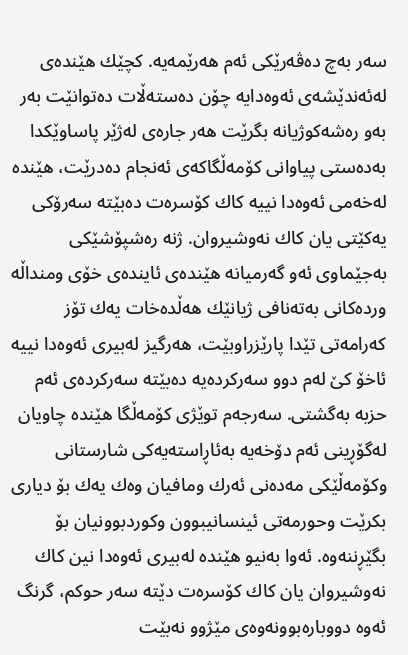سه‌ر به‌چ ده‌ڤه‌رێكی ئه‌م هه‌رێمه‌یه‌. كچێك هێنده‌ی له‌ئه‌ندێشه‌ی ئه‌وه‌دایه‌ چۆن ده‌سته‌ڵات ده‌توانێت به‌ر به‌و ره‌شه‌كوژیانه‌ بگرێت هه‌ر جاره‌ی له‌ژێر پاساوێكدا به‌ده‌ستی پیاوانی كۆمه‌ڵگاكه‌ی ئه‌نجام ده‌درێت، هێنده‌ له‌خه‌می ئه‌وه‌دا نییه‌ كاك كۆسره‌ت ده‌بێته‌ سه‌رۆكی یه‌كێتی یان كاك نه‌وشیروان. ژنه‌ ره‌شپۆشێكی به‌جێماوی ئه‌و گه‌رمیانه‌ هێنده‌ی ئاینده‌ی خۆی ومنداڵه‌ ورده‌كانی به‌ته‌نافی ژیانێك هه‌ڵده‌خات یه‌ك تۆز كه‌رامه‌تی تێدا پارێزراوبێت، هه‌رگیز له‌بیری ئه‌وه‌دا نییه‌ ئاخۆ كێ له‌م دوو سه‌ركرده‌یه‌ ده‌بێته‌ سه‌ركرده‌ی ئه‌م حزبه‌ به‌گشتی. سه‌رجه‌م توێژی كۆمه‌ڵگا هێنده‌ چاویان له‌گۆڕینی ئه‌م دۆخه‌یه‌ به‌ئاڕاسته‌یه‌كی شارستانی وكۆمه‌ڵێكی مه‌ده‌نی ئه‌رك ومافیان وه‌ك یه‌ك بۆ دیاری بكرێت وحورمه‌تی ئینسانیبوون وكوردبوونیان بۆ بگێڕننه‌وه‌. ئه‌وا به‌نیو هێنده‌ له‌بیری ئه‌وه‌دا نین كاك نه‌وشیروان یان كاك كۆسره‌ت دێته‌ سه‌ر حوكم، گرنگ ئه‌وه‌ دووباره‌بوونه‌وه‌ی مێژوو نه‌بێت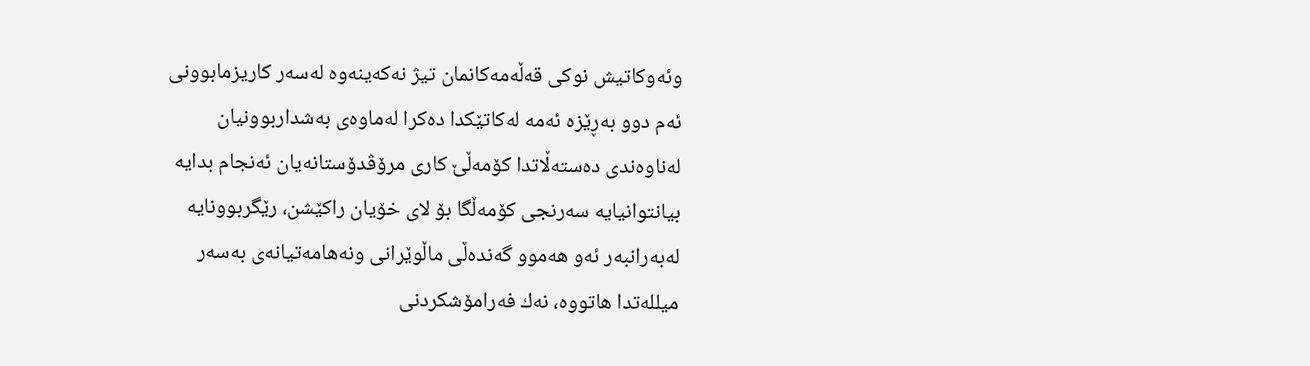وئه‌وكاتیش نوكی قه‌ڵه‌مه‌كانمان تیژ نه‌كه‌ینه‌وه‌ له‌سه‌ر كاریزمابوونی ئه‌م دوو به‌ڕێزه‌ ئه‌مه‌ له‌كاتێكدا ده‌كرا له‌ماوه‌ی به‌شداربوونیان له‌ناوه‌ندی ده‌سته‌ڵاتدا كۆمه‌ڵێ كاری مرۆڤدۆستانه‌یان ئه‌نجام بدایه‌ بیانتوانیایه‌ سه‌رنجی كۆمه‌ڵگا بۆ لای خۆیان راكێشن، رێگربوونایه‌ له‌به‌رانبه‌ر ئه‌و هه‌موو گه‌نده‌ڵی ماڵوێرانی ونه‌هامه‌تیانه‌ی به‌سه‌ر میلله‌تدا هاتووه‌، نه‌ك فه‌رامۆشكردنی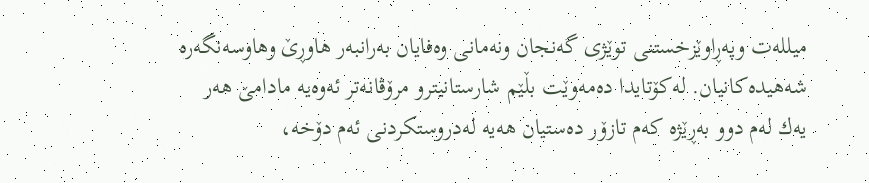میلله‌ت وپه‌ڕاوێزخستنی توێژی گه‌نجان ونه‌مانی وه‌فایان به‌رانبه‌ر هاوڕێ وهاوسه‌نگه‌ره‌ شه‌هیده‌كانیان. له‌كۆتایدا ده‌مه‌وێت بڵێم شارستانیترو مرۆڤانه‌تر ئه‌وه‌یه‌ مادامێ هه‌ر یه‌ك له‌م دوو به‌ڕێژه‌ كه‌م تازۆر ده‌ستیان هه‌یه‌ له‌دروستكردنی ئه‌م دۆخه‌،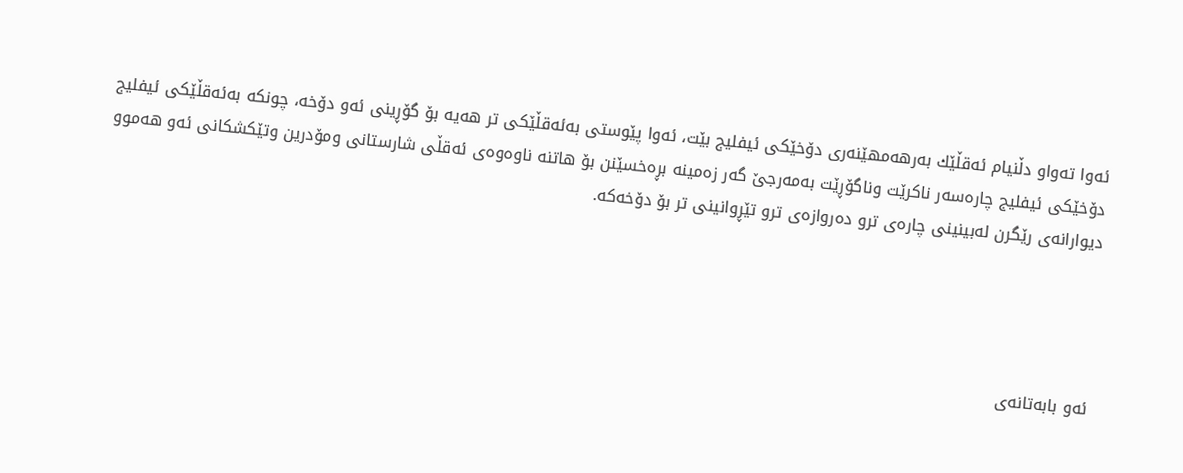ئه‌وا ته‌واو دڵنیام ئه‌قڵێك به‌رهه‌مهێنه‌ری دۆخێكی ئیفلیج بێت، ئه‌وا پێوستی به‌ئه‌قڵێكی تر هه‌یه‌ بۆ گۆڕینی ئه‌و دۆخه‌، چونكه‌ به‌ئه‌قڵێكی ئیفلیج دۆخێكی ئیفلیج چاره‌سه‌ر ناكرێت وناگۆڕێت به‌مه‌رجێ گه‌ر زه‌مینه‌ بڕه‌خسێنن بۆ هاتنه‌ ناوه‌وه‌ی ئه‌قڵی شارستانی ومۆدرین وتێكشكانی ئه‌و هه‌موو دیوارانه‌ی رێگرن له‌بینینی چاره‌ی ترو ده‌روازه‌ی ترو تێڕوانینی تر بۆ دۆخه‌كه‌.




ئه‌و بابه‌تانه‌ی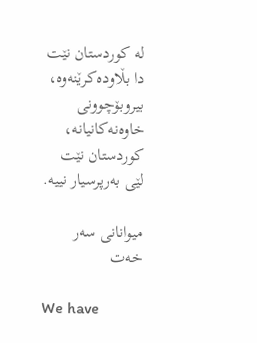له‌ کوردستان نێت دا بڵاوده‌کرێنه‌وه‌، بیروبۆچوونی خاوه‌نه‌کانیانه‌، کوردستان نێت لێی به‌رپرسیار نییه‌.

میوانانی سەر خەت

We have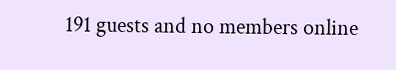191 guests and no members online